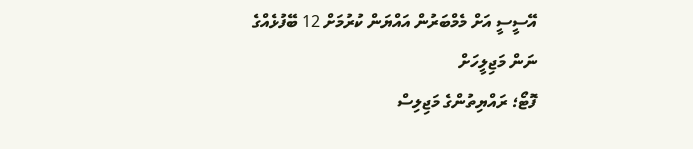އޭސީސީ އަށް މެމްބަރުން އައްޔަން ކުރުމަށް 12 ބޭފުޅެއްގެ ނަން މަޖިލީހަށް
ފޮޓޯ؛ ރައްޔިތުންގެ މަޖިލިސް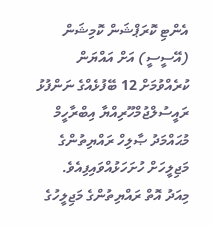އެންޓި ކޮރަޕްޝަން ކޮމިޝަން (އޭސީސީ) އަށް އައްޔަން ކުރެއްވުމަށް 12 ބޭފުޅެއްގެ ނަންފުޅު ރައީސުލްޖުމްހޫރިއްޔާ އިބްރާހީމް މުޙައްމަދު ޞާލިހް ރައްޔިތުންގެ މަޖިލީހަށް ހުށަހަޅުއްވައިފިއެވެ.
މިއަދު އޮތް ރައްޔިތުންގެ މަޖިލީހުގެ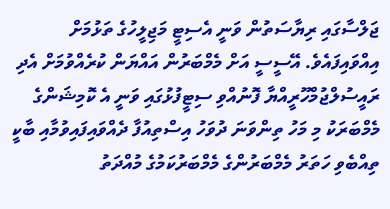ޖަލްސާގައި ރިޔާސަތުން ވަނީ އެސިޓީ މަޖިލީހުގެ ތަޅުމަށް އިއްވައިފައެވެ. އޭސީސީ އަށް މެމްބަރުން އައްޔަން ކުރެއްވުމަށް އެދި ރައީސުލްޖުމްހޫރީއްޔާ ފޮނުއްވި ސިޓީފުޅުގައި ވަނީ އެ ކޮމިޝަންގެ މެމްބަރަކު މި މަހު ތިންވަނަ ދުވަހު އިސްތިއުފާ ދެއްވައިފައިވުމާއި ބާކީ ތިއްބެވި ހަތަރު މެމްބަރުންގެ މެމްބަރުކަމުގެ މުއްދަތު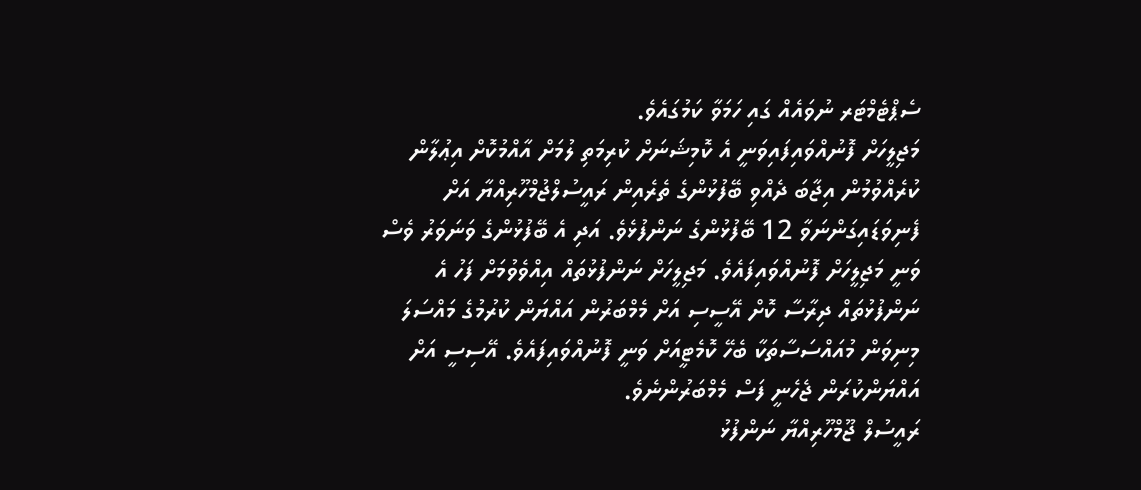ސެޕްޓެމްޓަރ ނުވައެއް ގައި ހަމަވާ ކަމުގައެވެ.
މަޖިލީހަށް ފޮނުއްވައިފައިވަނީ އެ ކޮމިޝަނަށް ކުރިމަތި ލުމަށް އާއްމުކޮށް އިޢުލާން ކުރެއްވުމުން އިޖާބަ ދެއްވި ބޭފުޅުންގެ ތެރެއިން ރައީސުލްޖުމްހޫރިއްޔާ އަށް ފެނިވަޑައިގަންނަވާ 12 ބޭފުޅުންގެ ނަންފުޅެވެ. އަދި އެ ބޭފުޅުންގެ ވަނަވަރު ވެސް ވަނީ މަޖިލީހަށް ފޮނުއްވައިފައެވެ. މަޖިލީހަށް ނަންފުޅުތައް އިއްވެވުމަށް ފަހު އެ ނަންފުޅުތައް ދިރާސާ ކޮށް އޭސީސި އަށް މެމްބަރުން އައްޔަން ކުރުމުގެ މައްސަލަ މިނިވަން މުއައްސަސާތަކާ ބެހޭ ކޮމެޓީއަށް ވަނީ ފޮނުއްވައިފައެވެ. އޭސިސީ އަށް އައްޔަންކުރަން ޖެހެނީ ފަސް މެމްބަރުންނެވެ.
ރައީސުލް ޖޫމްހޫރިއްޔާ ނަންފުޅު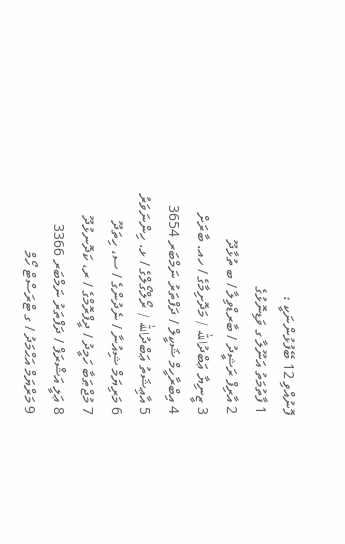ފޮނުއްވި 12 ބޭފުޅުންނަކީ :
1 ފާތުމަތު އަނޫލާ ގ ވަޑިނޮޅުގެ
2 އާރިފް ރަޝީދު / ބާރޑްވިލާ / ބ ތުޅާދޫ
3 ޒީނިޔާ ޢަބްދުالله / މަދޮށިމާގެ / ހއ. ބާރަށް
4 އިބްރާހީމް ޝަކީލް / ދަފްތަރު ނަމްބަރ 3654
5 އާޢިޝަތު ޢަބްދުالله / ރޯލްގޯލްގެ / ޅ. ހިންނަވަރު
6 މަރިޔަމް ޝިއުނާ / ނެދުންގެ / ސ، ހިތަދޫ
7 މުޖްޠަބާ ހަމީދު / ދީފްރޮމްގެ / ރ، ކަދޮނޅުދޫ
8 ޢަލީ އަޝްރަފް / ދަފްތަރު ނަމްބަރ 3366
9 މަރްޔަމް އަޙްމަދު / ގ ޓްރަސްޓް ހޯމް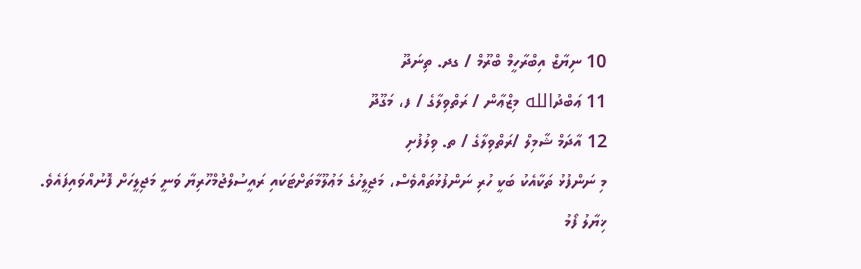10 ނިޔާޒް އިބްރާހީމް ބްރޫމް / ގދ. ތިނަދޫ
11 ޢަބްދުالله މިޒްޢާން / ރަތްވިލާގެ / ފ، މަގޫދޫ
12 އާދަމް ޝާމިލް /ރަތްވިލާގެ / ތ. ވިލުފުށި
މި ނަންފުޅު ތަކާއެކު ބަކީ ހުރި ނަންފުޅުތައްވެސް، މަޖިލީހުގެ މަޢުލޫމާތަށްޓަކައި ރައީސުލްޖުމްހޫރިޔާ ވަނީ މަޖިލީހަށް ފޮނުއްވައިފައެވެ.
ޚިޔާލު ފޯމު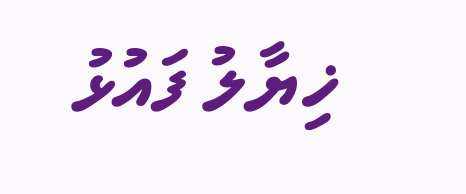ޚިޔާލު ފައުޅު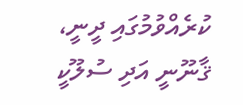ކުރެއްވުމުގައި ދީނީ، ޤާނޫނީ އަދި ސުލޫކީ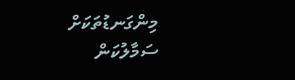މިންގަނޑުތަކަށް ސަމާލުކަން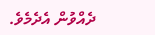ދެއްވުން އެދެމެވެ.